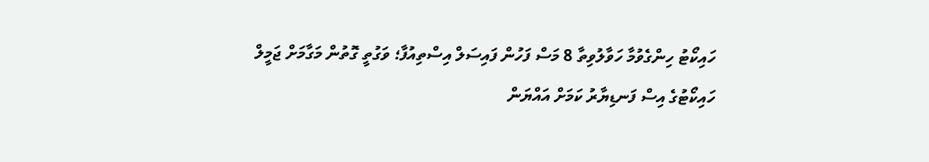ހައިކޯޓު ހިންގެވުމާ ހަވާލުވިތާ 8 މަސް ފަހުން ފައިސަލް އިސްތިއުފާ؛ ވަގުތީ ގޮތުން މަގާމަށް ޖަމީލް
ހައިކޯޓުގެ އިސް ފަނޑިޔާރު ކަމަށް އައްޔަން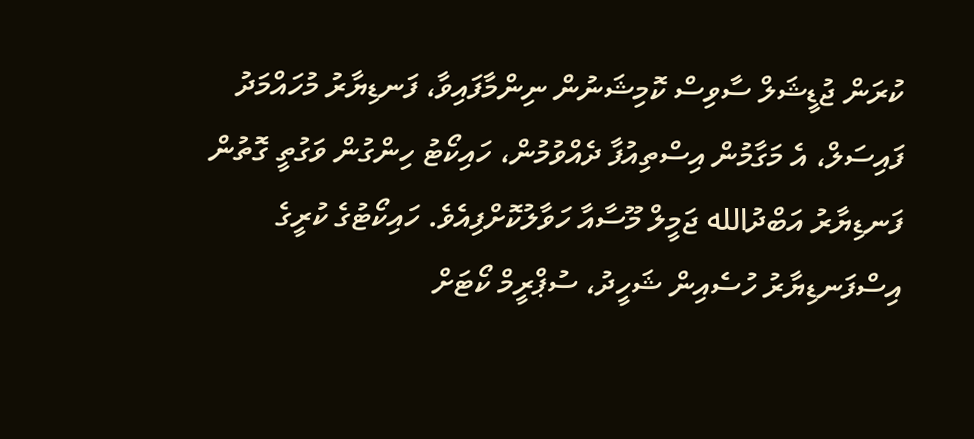ކުރަން ޖުޑީޝަލް ސާވިސް ކޮމިޝަނުން ނިންމާފައިވާ، ފަނޑިޔާރު މުހައްމަދު ފައިސަލް، އެ މަގާމުން އިސްތިއުފާ ދެއްވުމުން، ހައިކޯޓު ހިންގުން ވަގުތީ ގޮތުން ފަނޑިޔާރު އަބްދުالله ޖަމީލް މޫސާއާ ހަވާލުކޮށްފިއެވެ. ހައިކޯޓުގެ ކުރީގެ އިސްފަނޑިޔާރު ހުސެއިން ޝަހީދު، ސުޕްރީމް ކޯޓަށް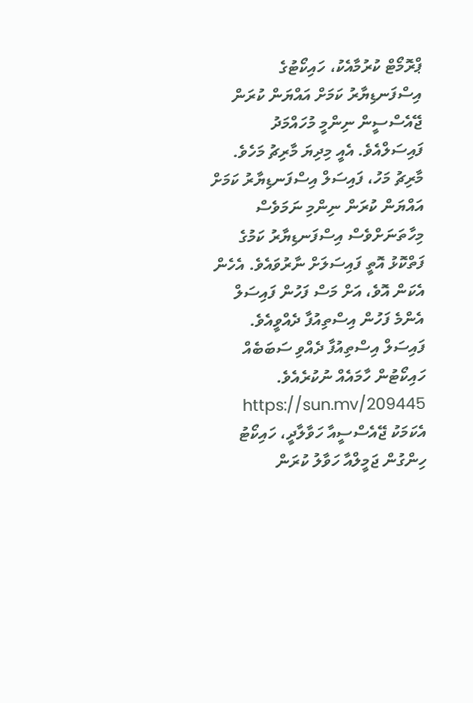ޕްރޮމޯޓް ކުރުމާއެކު، ހައިކޯޓުގެ އިސްފަނޑިޔާރު ކަމަށް އައްޔަން ކުރަން ޖޭއެސްސީން ނިންމީ މުހައްމަދު ފައިސަލްއެވެ. އެއީ މިދިޔަ މާރިޗު މަހެވެ. މާރިޗު މަހު، ފައިސަލް އިސްފަނޑިޔާރު ކަމަށް އައްޔަން ކުރަން ނިންމި ނަމަވެސް މިހާތަނަށްވެސް އިސްފަނޑިޔާރު ކަމުގެ ފަތްކޮޅު އޮތީ ފައިސަލަށް ނާރުވައެވެ. އެހެން އެކަން އޮވެ، އަށް މަސް ފަހުން ފައިސަލް އެންމެ ފަހުން އިސްތިއުފާ ދެއްވީއެވެ. ފައިސަލް އިސްތިއުފާ ދެއްވި ސަބަބެއް ހައިކޯޓުން ހާމައެއް ނުކުރެއެވެ. https://sun.mv/209445 އެކަމަކު ޖޭއެސްސީއާ ހަވާލާދީ، ހައިކޯޓު ހިންގުން ޖަމީލްއާ ހަވާލު ކުރަން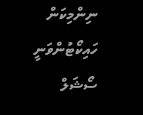ނިންމިކަން ހައިކޯޓުންވަނީ ސޯޝަލް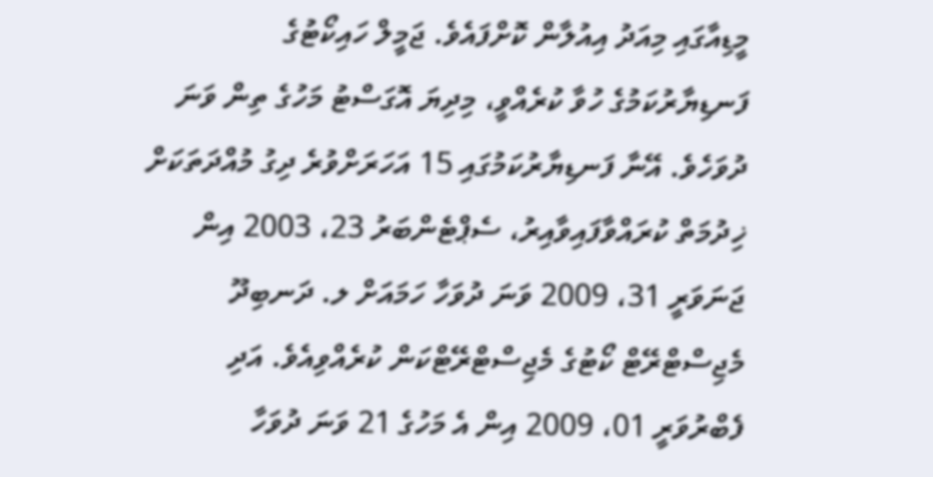މީޑިއާގައި މިއަދު އިއުލާން ކޮށްފައެވެ. ޖަމީލް ހައިކޯޓުގެ ފަނޑިޔާރުކަމުގެ ހުވާ ކުރެއްވީ، މިދިޔަ އޮގަސްޓު މަހުގެ ތިން ވަނަ ދުވަހެވެ. އޭނާ ފަނޑިޔާރުކަމުގައި 15 އަހަރަށްވުރެ ދިގު މުއްދަތަކަށް ޚިދުމަތް ކުރައްވާފައިވާއިރު، ސެޕްޓެންބަރު 23، 2003 އިން ޖަނަވަރީ 31، 2009 ވަނަ ދުވަހާ ހަމައަށް ލ. ދަނބިދޫ މެޖިސްޓްރޭޓް ކޯޓުގެ މެޖިސްޓްރޭޓްކަން ކުރެއްވިއެވެ. އަދި ފެބްރުވަރީ 01، 2009 އިން އެ މަހުގެ 21 ވަނަ ދުވަހާ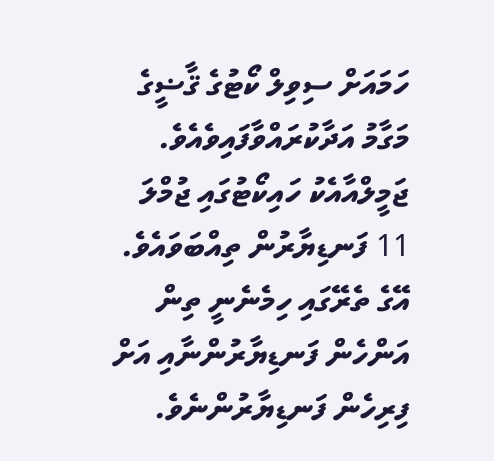ހަމައަށް ސިވިލް ކޯޓުގެ ޤާޟީގެ މަގާމު އަދާކުރައްވާފައިވެއެވެ. ޖަމީލްއާއެކު ހައިކޯޓުގައި ޖުމްލަ 11 ފަނޑިޔާރުން ތިއްބަވައެވެ. އޭގެ ތެރޭގައި ހިމެނެނީ ތިން އަންހެން ފަނޑިޔާރުންނާއި އަށް ފިރިހެން ފަނޑިޔާރުންނެވެ.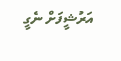އަރުޝީފަށް ނެގީ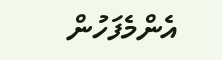އެންމެފަހުން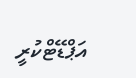އަޕްޑޭޓްކުރީ